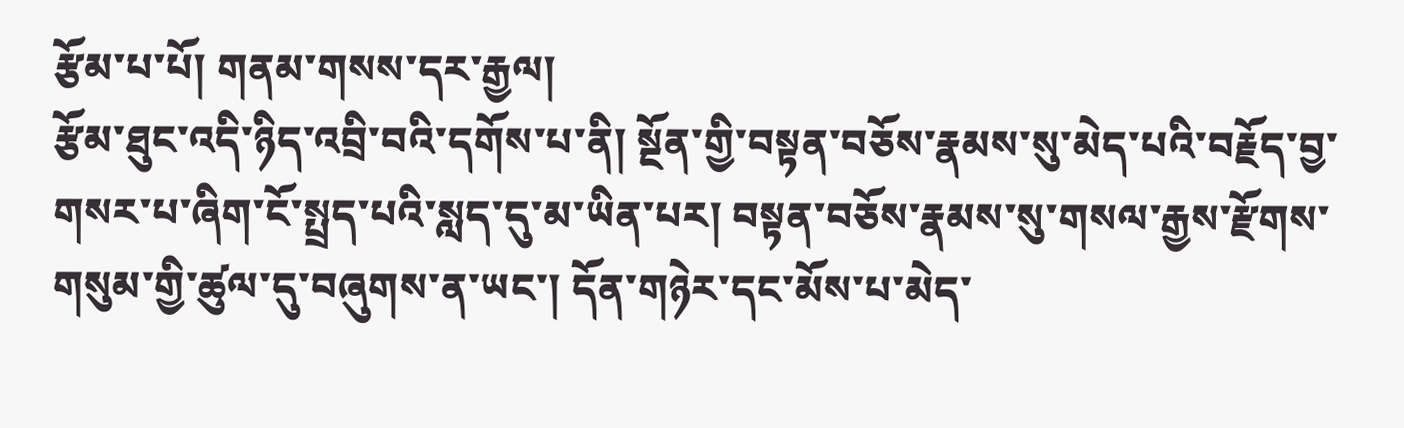རྩོམ་པ་པོ། གནམ་གསས་དར་རྒྱལ།
རྩོམ་ཐུང་འདི་ཉིད་འབྲི་བའི་དགོས་པ་ནི། སྔོན་གྱི་བསྟན་བཅོས་རྣམས་སུ་མེད་པའི་བརྗོད་བྱ་གསར་པ་ཞིག་ངོ་སྤྲད་པའི་སླད་དུ་མ་ཡིན་པར། བསྟན་བཅོས་རྣམས་སུ་གསལ་རྒྱས་རྫོགས་གསུམ་གྱི་ཚུལ་དུ་བཞུགས་ན་ཡང་། དོན་གཉེར་དང་མོས་པ་མེད་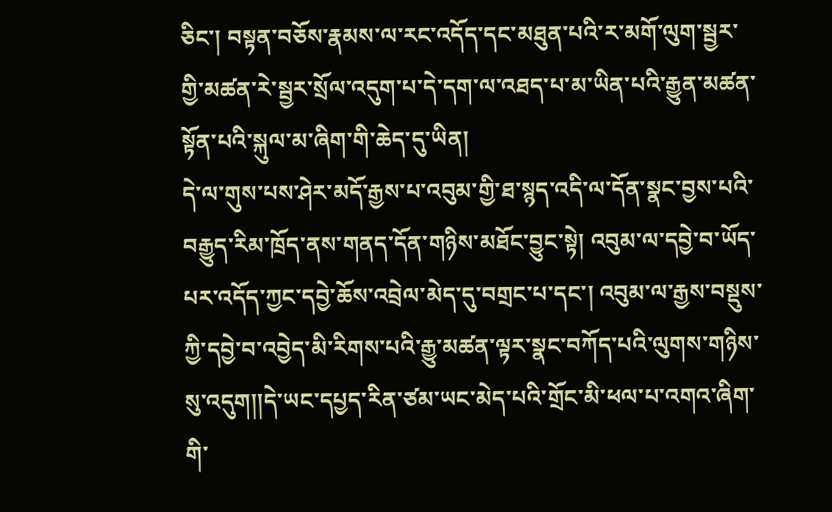ཅིང་། བསྟན་བཅོས་རྣམས་ལ་རང་འདོད་དང་མཐུན་པའི་ར་མགོ་ལུག་སྦྱར་གྱི་མཚན་རེ་སྦྱར་སྲོལ་འདུག་པ་དེ་དག་ལ་འཐད་པ་མ་ཡིན་པའི་རྒྱུན་མཚན་སྟོན་པའི་སྐུལ་མ་ཞིག་གི་ཆེད་དུ་ཡིན།
དེ་ལ་གུས་པས་ཤེར་མདོ་རྒྱས་པ་འབུམ་གྱི་ཐ་སྙད་འདི་ལ་དོན་སྣང་བྱས་པའི་བརྒྱུད་རིམ་ཁྲོད་ནས་གནད་དོན་གཉིས་མཐོང་བྱུང་སྟེ། འབུམ་ལ་དབྱེ་བ་ཡོད་པར་འདོད་ཀྱང་དབྱེ་ཆོས་འབྲེལ་མེད་དུ་བགྲང་པ་དང་། འབུམ་ལ་རྒྱས་བསྡུས་ཀྱི་དབྱེ་བ་འབྱེད་མི་རིགས་པའི་རྒྱུ་མཚན་ལྟར་སྣང་བཀོད་པའི་ལུགས་གཉིས་སུ་འདུག།།དེ་ཡང་དཔྱད་རིན་ཙམ་ཡང་མེད་པའི་གྲོང་མི་ཕལ་པ་འགའ་ཞིག་གི་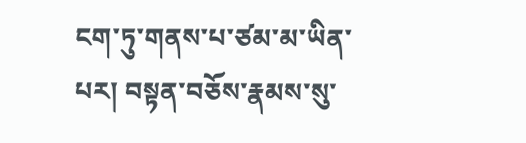ངག་ཏུ་གནས་པ་ཙམ་མ་ཡིན་པར། བསྟན་བཅོས་རྣམས་སུ་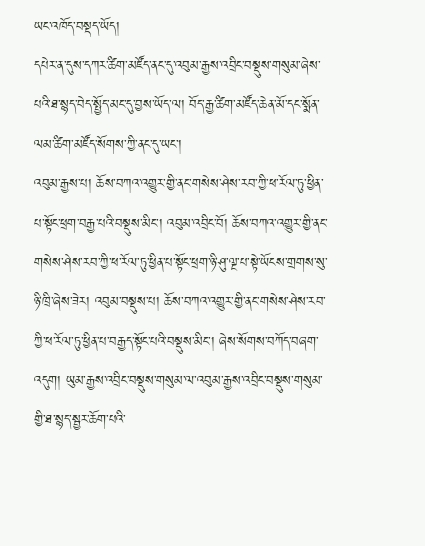ཡང་འཁོད་བསྡད་ཡོད།
དཔེར་ན་དུས་དཀར་ཚིག་མཛོད་ནང་དུ་འབུམ་རྒྱས་འབྲིང་བསྡུས་གསུམ་ཞེས་པའི་ཐ་སྙད་བེད་སྤྱོད་མང་དུ་བྱས་ཡོད་ལ། བོད་རྒྱ་ཚིག་མཛོད་ཆེན་མོ་དང་སྨོན་ལམ་ཚིག་མཛོད་སོགས་ཀྱི་ནང་དུ་ཡང་།
འབུམ་རྒྱས་པ། ཆོས་བཀའ་འགྱུར་གྱི་ནང་གསེས་ཤེས་རབ་ཀྱི་ཕ་རོལ་ཏུ་ཕྱིན་པ་སྟོང་ཕྲག་བརྒྱ་པའི་བསྡུས་མིང་། འབུམ་འབྲིང་བོ། ཆོས་བཀའ་འགྱུར་གྱི་ནང་གསེས་ཤེས་རབ་ཀྱི་ཕ་རོལ་ཏུ་ཕྱིན་པ་སྟོང་ཕྲག་ཉི་ཤུ་ལྔ་པ་སྟེ་ཡོངས་གྲགས་སུ་ཉི་ཁྲི་ཞེས་ཟེར། འབུམ་བསྡུས་པ། ཆོས་བཀའ་འགྱུར་གྱི་ནང་གསེས་ཤེས་རབ་ཀྱི་ཕ་རོལ་ཏུ་ཕྱིན་པ་བརྒྱད་སྟོང་པའི་བསྡུས་མིང་། ཞེས་སོགས་བཀོད་བཞག་འདུག། ཡུམ་རྒྱས་འབྲིང་བསྡུས་གསུམ་ལ་འབུམ་རྒྱས་འབྲིང་བསྡུས་གསུམ་གྱི་ཐ་སྙད་སྦྱར་ཆོག་པའི་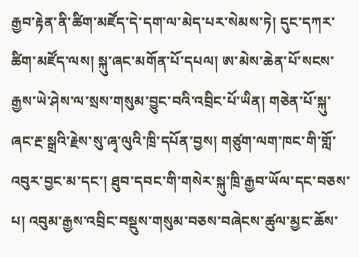རྒྱབ་རྟེན་ནི་ཚིག་མཛོད་དེ་དག་ལ་མེད་པར་སེམས་ཏེ། དུང་དཀར་ཚིག་མཛོད་ལས། སྐུ་ཞང་མགོན་པོ་དཔལ། ཨ་མེས་ཆེན་པོ་སངས་རྒྱས་ཡེ་ཤེས་ལ་སྲས་གསུམ་བྱུང་བའི་འབྲིང་པོ་ཡིན། གཅེན་པོ་སྐུ་ཞང་རྔ་སྒྲའི་རྗེས་སུ་ཞྭ་ལུའི་ཁྲི་དཔོན་བྱས། གཙུག་ལག་ཁང་གི་གློ་འབུར་བྱང་མ་དང་། ཐུབ་དབང་གི་གསེར་སྐུ་ཁྲི་རྒྱབ་ཡོལ་དང་བཅས་པ། འབུམ་རྒྱས་འབྲིང་བསྡུས་གསུམ་བཅས་བཞེངས་ཚུལ་མྱང་ཆོས་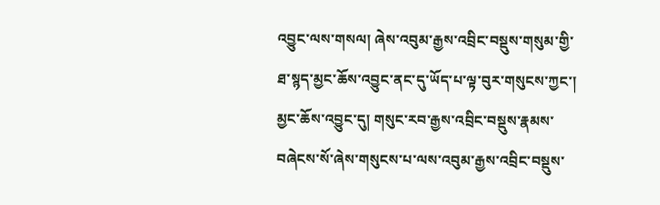འབྱུང་ལས་གསལ། ཞེས་འབུམ་རྒྱས་འབྲིང་བསྡུས་གསུམ་གྱི་ཐ་སྙད་མྱང་ཆོས་འབྱུང་ནང་དུ་ཡོད་པ་ལྟ་བུར་གསུངས་ཀྱང་། མྱང་ཆོས་འབྱུང་དུ། གསུང་རབ་རྒྱས་འབྲིང་བསྡུས་རྣམས་བཞེངས་སོ་ཞེས་གསུངས་པ་ལས་འབུམ་རྒྱས་འབྲིང་བསྡུས་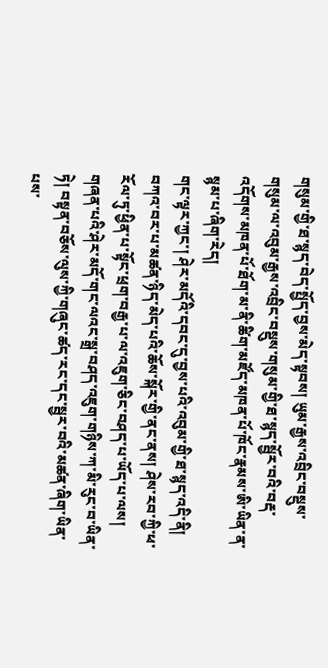གསུམ་གྱི་ཐ་སྙད་བེད་སྤྱོད་བྱས་མེད་སྟབས། ཡུམ་རྒྱས་འབྲིང་བསྡུས་གསུམ་ལ་འབུམ་རྒྱས་འབྲིང་བསྡུས་གསུམ་གྱི་ཐ་སྙད་སྦྱོར་བའི་བརྡ་འདོགས་མཁན་པོ་ཐོག་མ་ནི་ཚིག་མཛོད་མཁན་པོ་ཁོང་རྣམས་ཨི་ཡིན་ན་སྙམ་པ་ཞིག་རེད།
གང་ལྟར་ཀྱང་། ཤེར་མདོའི་དབང་དུ་བྱས་པའི་འབུམ་གྱི་ཐ་སྙད་འདི་ནི། བཀའ་བར་པ་མཚན་ཉིད་མེད་པའི་ཆོས་སྐོར་གྱི་ནང་ནས། ཤེས་རབ་ཀྱི་ཕ་རོལ་ཏུ་ཕྱིན་པ་སྟོང་ཕྲག་བརྒྱ་པ་ལ་འཇུག་ཅིང་བཤད་པ་ཡོད་པ་ལས། གཞན་པའི་ཤེར་མདོ་གང་ལའང་སྒྲ་བཤད་འཇུག་གཉིས་ཀ་མི་རུང་བ་ཡིན་ཏེ། བསྟན་བཅོས་ལུས་ཀྱི་གཞུང་ཚད་རང་དང་སྦྱར་བའི་མཚན་ཞིག་ཡིན་པས་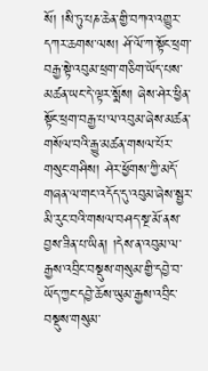སོ། །སི་ཏུ་པཎ་ཆེན་གྱི་བཀའ་འགྱུར་དཀར་ཆགས་ལས། ཤོ་ལོ་ཀ་སྟོང་ཕྲག་བརྒྱ་སྟེ་འབུམ་ཕྲག་གཅིག་ཡོད་པས་མཚན་ཡང་དེ་ལྟར་སྨོས། ཞེས་ཤེར་ཕྱིན་སྟོང་ཕྲག་བརྒྱ་པ་ལ་འབུམ་ཞེས་མཚན་གསོལ་བའི་རྒྱུ་མཚན་གསལ་པོར་གསུང་གཤིས། ཤེར་ཕྱོགས་ཀྱི་མདོ་གཞན་ལ་གང་འདོད་དུ་འབུམ་ཞེས་སྦྱར་མི་རུང་བའི་གསལ་བཤད་སྔ་མོ་ནས་བྱས་ཟིན་པ་ཡིན། །དེས་ན་འབུམ་ལ་རྒྱས་འབྲིང་བསྡུས་གསུམ་གྱི་དབྱེ་བ་ཡོད་ཀྱང་དབྱེ་ཆོས་ཡུམ་རྒྱས་འབྲིང་བསྡུས་གསུམ་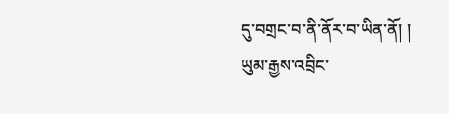དུ་བགྲང་བ་ནི་ནོར་བ་ཡིན་ནོ། །
ཡུམ་རྒྱས་འབྲིང་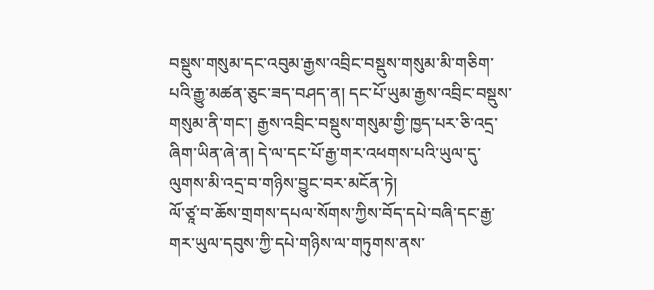བསྡུས་གསུམ་དང་འབུམ་རྒྱས་འབྲིང་བསྡུས་གསུམ་མི་གཅིག་པའི་རྒྱུ་མཚན་ཅུང་ཟད་བཤད་ན། དང་པོ་ཡུམ་རྒྱས་འབྲིང་བསྡུས་གསུམ་ནི་གང་། རྒྱས་འབྲིང་བསྡུས་གསུམ་གྱི་ཁྱད་པར་ཅི་འདྲ་ཞིག་ཡིན་ཞེ་ན། དེ་ལ་དང་པོ་རྒྱ་གར་འཕགས་པའི་ཡུལ་དུ་ལུགས་མི་འདྲ་བ་གཉིས་བྱུང་བར་མངོན་ཏེ།
ལོ་ཙཱ་བ་ཆོས་གྲགས་དཔལ་སོགས་ཀྱིས་བོད་དཔེ་བཞི་དང་རྒྱ་གར་ཡུལ་དབུས་ཀྱི་དཔེ་གཉིས་ལ་གཏུགས་ནས་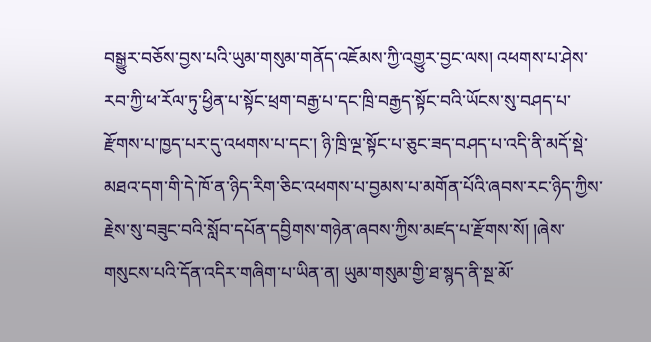བསྒྱུར་བཅོས་བྱས་པའི་ཡུམ་གསུམ་གནོད་འཇོམས་ཀྱི་འགྱུར་བྱང་ལས། འཕགས་པ་ཤེས་རབ་ཀྱི་ཕ་རོལ་ཏུ་ཕྱིན་པ་སྟོང་ཕྲག་བརྒྱ་པ་དང་ཁྲི་བརྒྱད་སྟོང་བའི་ཡོངས་སུ་བཤད་པ་རྫོགས་པ་ཁྱད་པར་དུ་འཕགས་པ་དང་། ཉི་ཁྲི་ལྔ་སྟོང་པ་ཅུང་ཟད་བཤད་པ་འདི་ནི་མདོ་སྡེ་མཐའ་དག་གི་དེ་ཁོ་ན་ཉིད་རིག་ཅིང་འཕགས་པ་བྱམས་པ་མགོན་པོའི་ཞབས་རང་ཉིད་ཀྱིས་རྗེས་སུ་བཟུང་བའི་སློབ་དཔོན་དབྱིགས་གཉེན་ཞབས་ཀྱིས་མཛད་པ་རྫོགས་སོ། །ཞེས་གསུངས་པའི་དོན་འདིར་གཞིག་པ་ཡིན་ན། ཡུམ་གསུམ་གྱི་ཐ་སྙད་ནི་སྔ་མོ་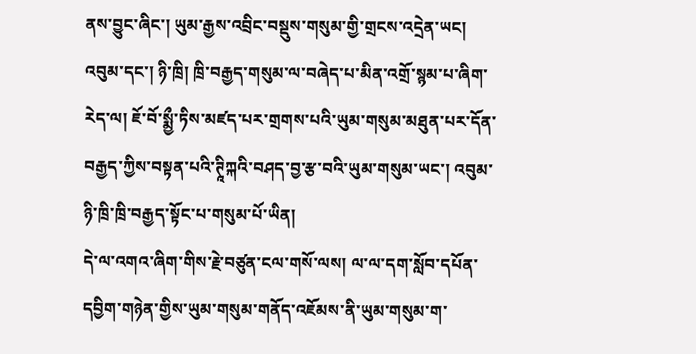ནས་བྱུང་ཞིང་། ཡུམ་རྒྱས་འབྲིང་བསྡུས་གསུམ་གྱི་གྲངས་འདྲེན་ཡང། འབུམ་དང་། ཉི་ཁྲི། ཁྲི་བརྒྱད་གསུམ་ལ་བཞེད་པ་མིན་འགྲོ་སྙམ་པ་ཞིག་རེད་ལ། ཇོ་བོ་སྨྱྀ་ཏིས་མཛད་པར་གྲགས་པའི་ཡུམ་གསུམ་མཐུན་པར་དོན་བརྒྱད་ཀྱིས་བསྟན་པའི་ཊཱིཀྐའི་བཤད་བྱ་རྩ་བའི་ཡུམ་གསུམ་ཡང་། འབུམ་ཉི་ཁྲི་ཁྲི་བརྒྱད་སྟོང་པ་གསུམ་པོ་ཡིན།
དེ་ལ་འགའ་ཞིག་གིས་རྗེ་བཙུན་ངལ་གསོ་ལས། ལ་ལ་དག་སློབ་དཔོན་དབྱིག་གཉེན་གྱིས་ཡུམ་གསུམ་གནོད་འཇོམས་ནི་ཡུམ་གསུམ་ག་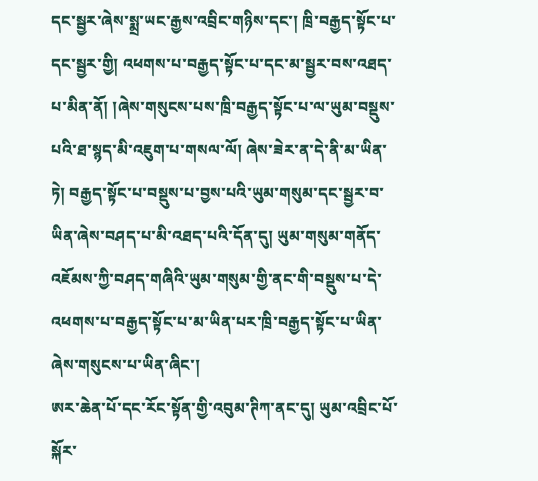དང་སྦྱར་ཞེས་སྨྲ་ཡང་རྒྱས་འབྲིང་གཉིས་དང་། ཁྲི་བརྒྱད་སྟོང་པ་དང་སྦྱར་གྱི། འཕགས་པ་བརྒྱད་སྟོང་པ་དང་མ་སྦྱར་བས་འཐད་པ་མིན་ནོ། །ཞེས་གསུངས་པས་ཁྲི་བརྒྱད་སྟོང་པ་ལ་ཡུམ་བསྡུས་པའི་ཐ་སྙད་མི་འཇུག་པ་གསལ་ལོ། ཞེས་ཟེར་ན་དེ་ནི་མ་ཡིན་ཏེ། བརྒྱད་སྟོང་པ་བསྡུས་པ་བྱས་པའི་ཡུམ་གསུམ་དང་སྦྱར་བ་ཡིན་ཞེས་བཤད་པ་མི་འཐད་པའི་དོན་དུ། ཡུམ་གསུམ་གནོད་འཇོམས་ཀྱི་བཤད་གཞིའི་ཡུམ་གསུམ་གྱི་ནང་གི་བསྡུས་པ་དེ་འཕགས་པ་བརྒྱད་སྟོང་པ་མ་ཡིན་པར་ཁྲི་བརྒྱད་སྟོང་པ་ཡིན་ཞེས་གསུངས་པ་ཡིན་ཞིང་།
ཨར་ཆེན་པོ་དང་རོང་སྟོན་གྱི་འབུམ་ཊིཀ་ནང་དུ། ཡུམ་འབྲིང་པོ་སྐོར་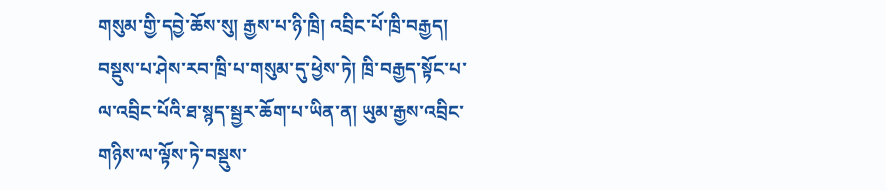གསུམ་གྱི་དབྱེ་ཆོས་སུ། རྒྱས་པ་ཉི་ཁྲི། འབྲིང་པོ་ཁྲི་བརྒྱད། བསྡུས་པ་ཤེས་རབ་ཁྲི་པ་གསུམ་དུ་ཕྱེས་ཏེ། ཁྲི་བརྒྱད་སྟོང་པ་ལ་འབྲིང་པོའི་ཐ་སྙད་སྦྱར་ཆོག་པ་ཡིན་ན། ཡུམ་རྒྱས་འབྲིང་གཉིས་ལ་ལྟོས་ཏེ་བསྡུས་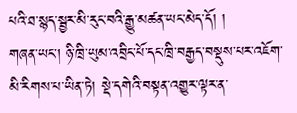པའི་ཐ་སྙད་སྦྱར་མི་རུང་བའི་རྒྱུ་མཚན་ཡང་མེད་དོ། །
གཞན་ཡང་། ཉི་ཁྲི་ཡུམ་འབྲིང་པོ་དང་ཁྲི་བརྒྱད་བསྡུས་པར་འཇོག་མི་རིགས་པ་ཡིན་ཏེ། སྡེ་དགེའི་བསྟན་འགྱུར་ལྟར་ན་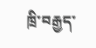ཁྲི་བརྒྱད་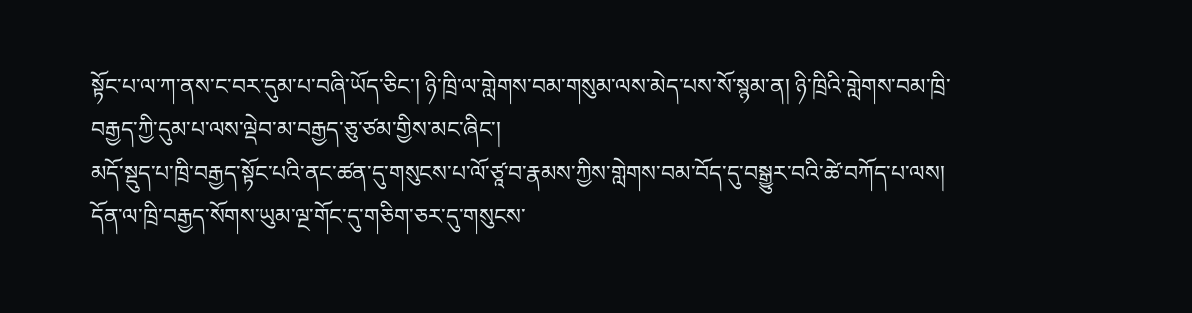སྟོང་པ་ལ་ཀ་ནས་ང་བར་དུམ་པ་བཞི་ཡོད་ཅིང་། ཉི་ཁྲི་ལ་གླེགས་བམ་གསུམ་ལས་མེད་པས་སོ་སྙམ་ན། ཉི་ཁྲིའི་གླེགས་བམ་ཁྲི་བརྒྱད་ཀྱི་དུམ་པ་ལས་ལྡེབ་མ་བརྒྱད་ཅུ་ཙམ་གྱིས་མང་ཞིང་།
མདོ་སྡུད་པ་ཁྲི་བརྒྱད་སྟོང་པའི་ནང་ཚན་དུ་གསུངས་པ་ལོ་ཙཱ་བ་རྣམས་ཀྱིས་གླེགས་བམ་བོད་དུ་བསྒྱུར་བའི་ཚེ་བཀོད་པ་ལས། དོན་ལ་ཁྲི་བརྒྱད་སོགས་ཡུམ་ལྔ་གོང་དུ་གཅིག་ཅར་དུ་གསུངས་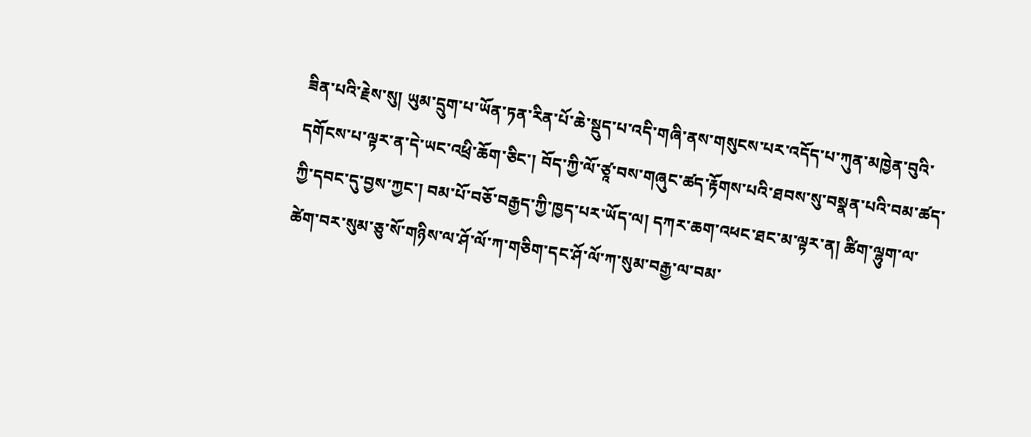ཟིན་པའི་རྗེས་སུ། ཡུམ་དྲུག་པ་ཡོན་ཏན་རིན་པོ་ཆེ་སྡུད་པ་འདི་གཞི་ནས་གསུངས་པར་འདོད་པ་ཀུན་མཁྱེན་བུའི་དགོངས་པ་ལྟར་ན་དེ་ཡང་འཕྲི་ཆོག་ཅིང་། བོད་ཀྱི་ལོ་ཙཱ་བས་གཞུང་ཚད་རྟོགས་པའི་ཐབས་སུ་བསྣན་པའི་བམ་ཚད་ཀྱི་དབང་དུ་བྱས་ཀྱང་། བམ་པོ་བཅོ་བརྒྱད་ཀྱི་ཁྱད་པར་ཡོད་ལ། དཀར་ཆག་འཕང་ཐང་མ་ལྟར་ན། ཚིག་ལྷུག་ལ་ཚེག་བར་སུམ་ཅུ་སོ་གཉིས་ལ་ཤོ་ལོ་ཀ་གཅིག་དང་ཤོ་ལོ་ཀ་སུམ་བརྒྱ་ལ་བམ་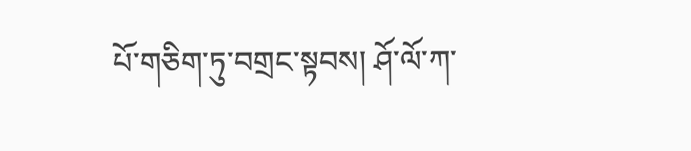པོ་གཅིག་ཏུ་བགྲང་སྟབས། ཤོ་ལོ་ཀ་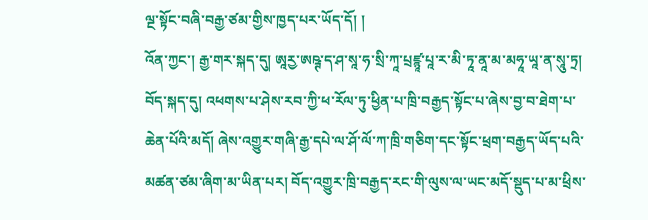ལྔ་སྟོང་བཞི་བརྒྱ་ཙམ་གྱིས་ཁྱད་པར་ཡོད་དོ། །
འོན་ཀྱང་། རྒྱ་གར་སྐད་དུ། ཨཱརྱ་ཨཥྚ་ད་ཤ་སཱ་ཧ་སྲི་ཀཱ་པྲཛྙཱ་པཱ་ར་མི་ཏཱ་ནཱ་མ་མཧཱ་ཡཱ་ན་སཱུ་ཏྲ། བོད་སྐད་དུ། འཕགས་པ་ཤེས་རབ་ཀྱི་ཕ་རོལ་ཏུ་ཕྱིན་པ་ཁྲི་བརྒྱད་སྟོང་པ་ཞེས་བྱ་བ་ཐེག་པ་ཆེན་པོའི་མདོ། ཞེས་འགྱུར་གཞི་རྒྱ་དཔེ་ལ་ཤོ་ལོ་ཀ་ཁྲི་གཅིག་དང་སྟོང་ཕྲག་བརྒྱད་ཡོད་པའི་མཚན་ཙམ་ཞིག་མ་ཡིན་པར། བོད་འགྱུར་ཁྲི་བརྒྱད་རང་གི་ལུས་ལ་ཡང་མདོ་སྡུད་པ་མ་ཕྲིས་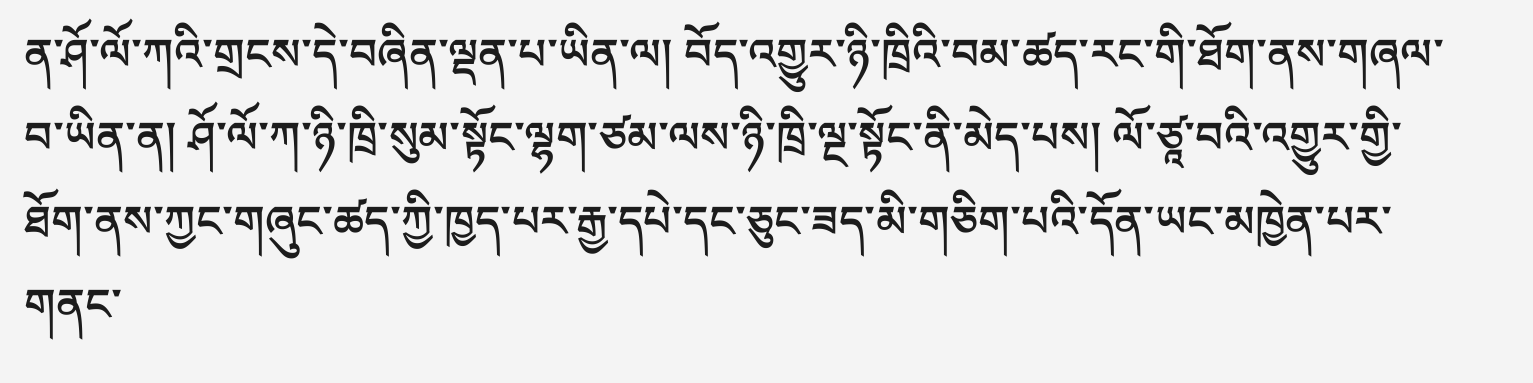ན་ཤོ་ལོ་ཀའི་གྲངས་དེ་བཞིན་ལྡན་པ་ཡིན་ལ། བོད་འགྱུར་ཉི་ཁྲིའི་བམ་ཚད་རང་གི་ཐོག་ནས་གཞལ་བ་ཡིན་ན། ཤོ་ལོ་ཀ་ཉི་ཁྲི་སུམ་སྟོང་ལྷག་ཙམ་ལས་ཉི་ཁྲི་ལྔ་སྟོང་ནི་མེད་པས། ལོ་ཙཱ་བའི་འགྱུར་གྱི་ཐོག་ནས་ཀྱང་གཞུང་ཚད་ཀྱི་ཁྱད་པར་རྒྱ་དཔེ་དང་ཅུང་ཟད་མི་གཅིག་པའི་དོན་ཡང་མཁྱེན་པར་གནང་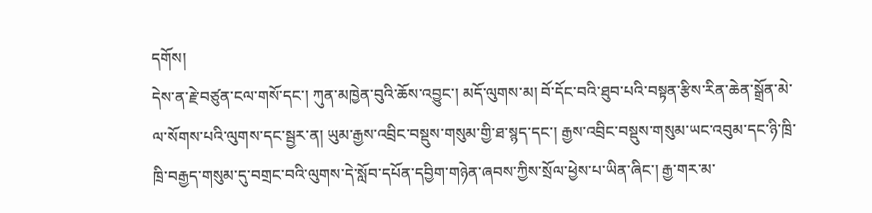དགོས།
དེས་ན་རྗེ་བཙུན་ངལ་གསོ་དང་། ཀུན་མཁྱེན་བུའི་ཆོས་འབྱུང་། མདོ་ལུགས་མ། བོ་དོང་བའི་ཐུབ་པའི་བསྟན་རྩིས་རིན་ཆེན་སྒྲོན་མེ་ལ་སོགས་པའི་ལུགས་དང་སྦྱར་ན། ཡུམ་རྒྱས་འབྲིང་བསྡུས་གསུམ་གྱི་ཐ་སྙད་དང་། རྒྱས་འབྲིང་བསྡུས་གསུམ་ཡང་འབུམ་དང་ཉི་ཁྲི་ཁྲི་བརྒྱད་གསུམ་དུ་བགྲང་བའི་ལུགས་དེ་སློབ་དཔོན་དབྱིག་གཉེན་ཞབས་ཀྱིས་སྲོལ་ཕྱེས་པ་ཡིན་ཞིང་། རྒྱ་གར་མ་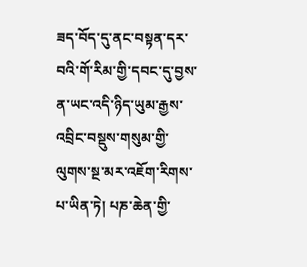ཟད་བོད་དུ་ནང་བསྟན་དར་བའི་གོ་རིམ་གྱི་དབང་དུ་བྱས་ན་ཡང་འདི་ཉིད་ཡུམ་རྒྱས་འབྲིང་བསྡུས་གསུམ་གྱི་ལུགས་སྔ་མར་འཇོག་རིགས་པ་ཡིན་ཏེ། པཎ་ཆེན་གྱི་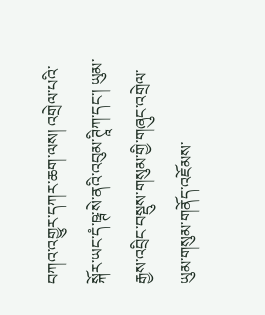བཀའ་འགྱུར་དཀར་ཆག་ལས། འགྲེལ་པའི་སྐོར་ཡང་དཾ་ཥྚ་སེ་ནའི་འབུམ་ཊཱིཀ་དང་། ཡུམ་རྒྱས་འབྲིང་བསྡུས་གསུམ་གྱི་གཞུང་འགྲེལ་ཡུམ་གསུམ་གནོད་འཇོམས་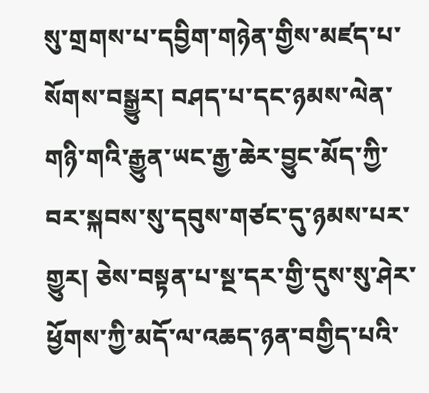སུ་གྲགས་པ་དབྱིག་གཉེན་གྱིས་མཛད་པ་སོགས་བསྒྱུར། བཤད་པ་དང་ཉམས་ལེན་གཉི་གའི་རྒྱུན་ཡང་རྒྱ་ཆེར་བྱུང་མོད་ཀྱི་བར་སྐབས་སུ་དབུས་གཙང་དུ་ཉམས་པར་གྱུར། ཅེས་བསྟན་པ་སྔ་དར་གྱི་དུས་སུ་ཤེར་ཕྱོགས་ཀྱི་མདོ་ལ་འཆད་ཉན་བགྱིད་པའི་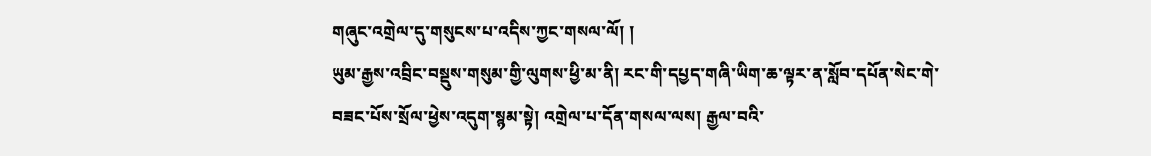གཞུང་འགྲེལ་དུ་གསུངས་པ་འདིས་ཀྱང་གསལ་ལོ། །
ཡུམ་རྒྱས་འབྲིང་བསྡུས་གསུམ་གྱི་ལུགས་ཕྱི་མ་ནི། རང་གི་དཔྱད་གཞི་ཡིག་ཆ་ལྟར་ན་སློབ་དཔོན་སེང་གེ་བཟང་པོས་སྲོལ་ཕྱེས་འདུག་སྙམ་སྟེ། འགྲེལ་པ་དོན་གསལ་ལས། རྒྱལ་བའི་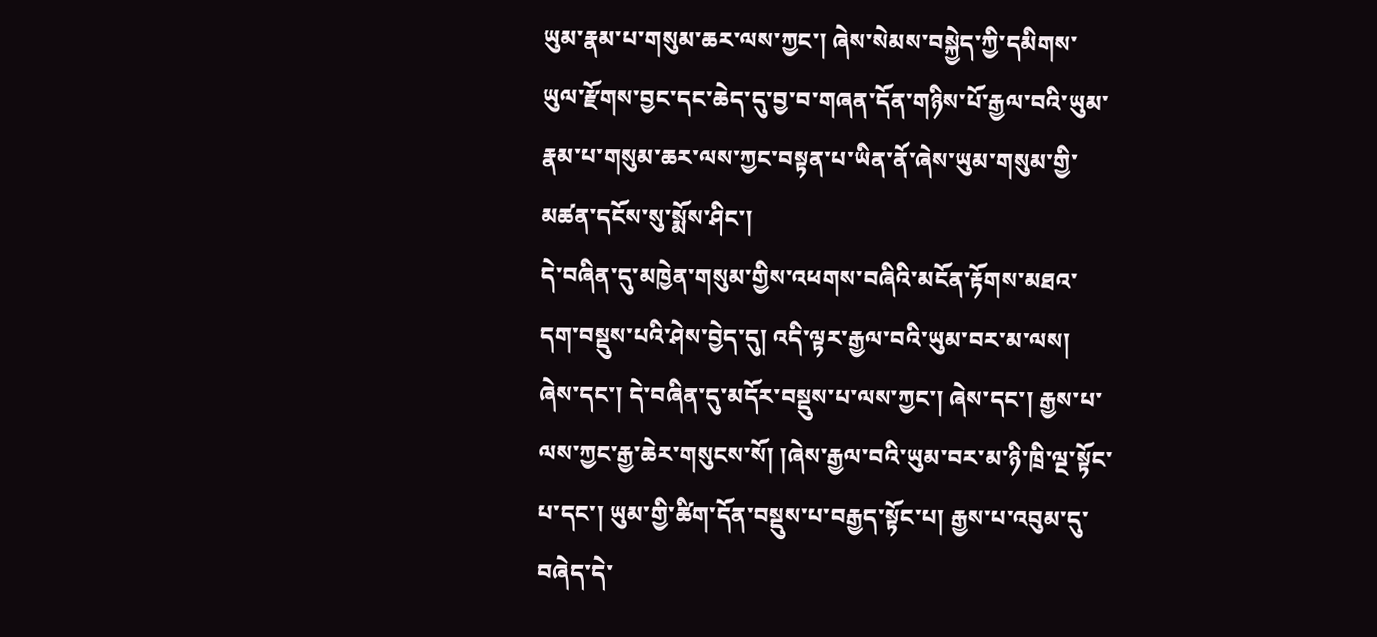ཡུམ་རྣམ་པ་གསུམ་ཆར་ལས་ཀྱང་། ཞེས་སེམས་བསྐྱེད་ཀྱི་དམིགས་ཡུལ་རྫོགས་བྱང་དང་ཆེད་དུ་བྱ་བ་གཞན་དོན་གཉིས་པོ་རྒྱལ་བའི་ཡུམ་རྣམ་པ་གསུམ་ཆར་ལས་ཀྱང་བསྟན་པ་ཡིན་ནོ་ཞེས་ཡུམ་གསུམ་གྱི་མཚན་དངོས་སུ་སྨོས་ཤིང་།
དེ་བཞིན་དུ་མཁྱེན་གསུམ་གྱིས་འཕགས་བཞིའི་མངོན་རྟོགས་མཐའ་དག་བསྡུས་པའི་ཤེས་བྱེད་དུ། འདི་ལྟར་རྒྱལ་བའི་ཡུམ་བར་མ་ལས། ཞེས་དང་། དེ་བཞིན་དུ་མདོར་བསྡུས་པ་ལས་ཀྱང་། ཞེས་དང་། རྒྱས་པ་ལས་ཀྱང་རྒྱ་ཆེར་གསུངས་སོ། །ཞེས་རྒྱལ་བའི་ཡུམ་བར་མ་ཉི་ཁྲི་ལྔ་སྟོང་པ་དང་། ཡུམ་གྱི་ཚིག་དོན་བསྡུས་པ་བརྒྱད་སྟོང་པ། རྒྱས་པ་འབུམ་དུ་བཞེད་དེ་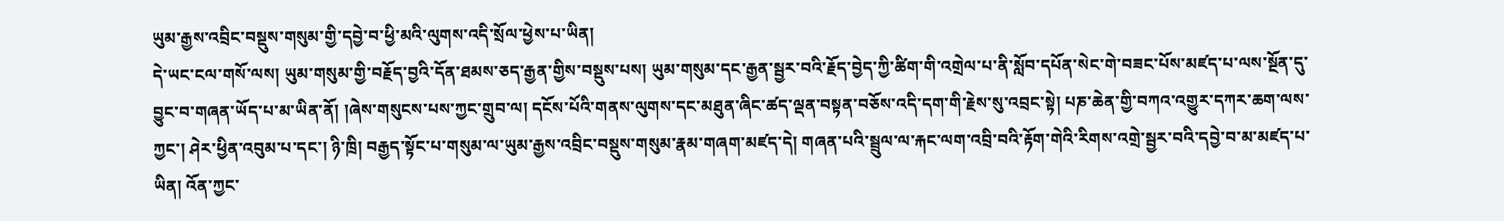ཡུམ་རྒྱས་འབྲིང་བསྡུས་གསུམ་གྱི་དབྱེ་བ་ཕྱི་མའི་ལུགས་འདི་སྲོལ་ཕྱེས་པ་ཡིན།
དེ་ཡང་ངལ་གསོ་ལས། ཡུམ་གསུམ་གྱི་བརྗོད་བྱའི་དོན་ཐམས་ཅད་རྒྱན་གྱིས་བསྡུས་པས། ཡུམ་གསུམ་དང་རྒྱན་སྦྱར་བའི་རྗོད་བྱེད་ཀྱི་ཚིག་གི་འགྲེལ་པ་ནི་སློབ་དཔོན་སེང་གེ་བཟང་པོས་མཛད་པ་ལས་སྔོན་དུ་བྱུང་བ་གཞན་ཡོད་པ་མ་ཡིན་ནོ། །ཞེས་གསུངས་པས་ཀྱང་གྲུབ་ལ། དངོས་པོའི་གནས་ལུགས་དང་མཐུན་ཞིང་ཚད་ལྡན་བསྟན་བཅོས་འདི་དག་གི་རྗེས་སུ་འབྲང་སྟེ། པཎ་ཆེན་གྱི་བཀའ་འགྱུར་དཀར་ཆག་ལས་ཀྱང་། ཤེར་ཕྱིན་འབུམ་པ་དང་། ཉི་ཁྲི། བརྒྱད་སྟོང་པ་གསུམ་ལ་ཡུམ་རྒྱས་འབྲིང་བསྡུས་གསུམ་རྣམ་གཞག་མཛད་དེ། གཞན་པའི་སྦྲུལ་ལ་རྐང་ལག་འབྲི་བའི་རྟོག་གེའི་རིགས་འགྲེ་སྦྱར་བའི་དབྱེ་བ་མ་མཛད་པ་ཡིན། འོན་ཀྱང་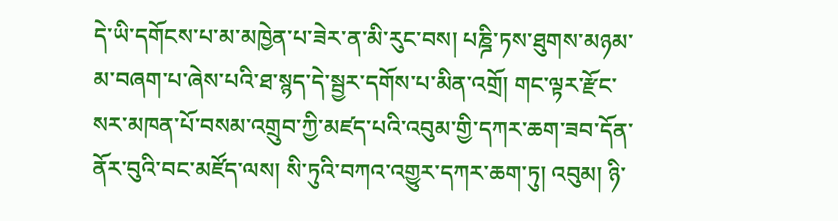དེ་ཡི་དགོངས་པ་མ་མཁྱེན་པ་ཟེར་ན་མི་རུང་བས། པཎྜི་ཏས་ཐུགས་མཉམ་མ་བཞག་པ་ཞེས་པའི་ཐ་སྙད་དེ་སྦྱར་དགོས་པ་མིན་འགྲོ། གང་ལྟར་རྫོང་སར་མཁན་པོ་བསམ་འགྲུབ་ཀྱི་མཛད་པའི་འབུམ་གྱི་དཀར་ཆག་ཟབ་དོན་ནོར་བུའི་བང་མཛོད་ལས། སི་ཏུའི་བཀའ་འགྱུར་དཀར་ཆག་ཏུ། འབུམ། ཉི་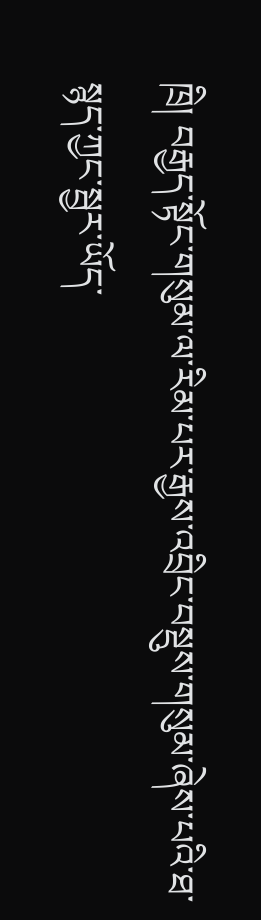ཁྲི། བརྒྱད་སྟོང་གསུམ་ལ་རིམ་པར་རྒྱས་འབྲིང་བསྡུས་གསུམ་ཞེས་པའི་ཐ་སྙད་ཀྱང་སྦྱར་ཡོད་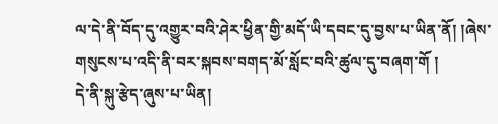ལ་དེ་ནི་བོད་དུ་འགྱུར་བའི་ཤེར་ཕྱིན་གྱི་མདོ་ཡི་དབང་དུ་བྱས་པ་ཡིན་ནོ། །ཞེས་གསུངས་པ་འདི་ནི་བར་སྐབས་བགད་མོ་སློང་བའི་ཚུལ་དུ་བཞག་གོ །
དེ་ནི་སྐུ་རྩེད་ཞུས་པ་ཡིན།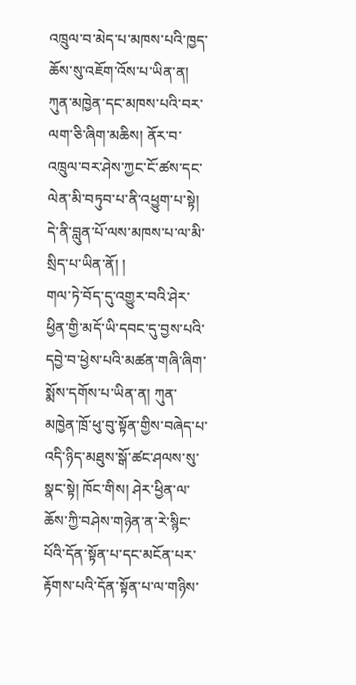འཁྲུལ་བ་མེད་པ་མཁས་པའི་ཁྱད་ཆོས་སུ་འཇོག་འོས་པ་ཡིན་ན། ཀུན་མཁྱེན་དང་མཁས་པའི་བར་ལག་ཅི་ཞིག་མཆིས། ནོར་བ་འཁྲུལ་བར་ཤེས་ཀྱང་ངོ་ཚས་དང་ལེན་མི་བཏུབ་པ་ནི་འཕྱུག་པ་སྟེ། དེ་ནི་བླུན་པོ་ལས་མཁས་པ་ལ་མི་སྲིད་པ་ཡིན་ནོ། །
གལ་ཏེ་བོད་དུ་འགྱུར་བའི་ཤེར་ཕྱིན་གྱི་མདོ་ཡི་དབང་དུ་བྱས་པའི་དབྱེ་བ་ཕྱེས་པའི་མཚན་གཞི་ཞིག་སྨོས་དགོས་པ་ཡིན་ན། ཀུན་མཁྱེན་ཁྲོ་ཕུ་བུ་སྟོན་གྱིས་བཞེད་པ་འདི་ཉིད་མཐུས་སྒོ་ཚང་ཤལས་སུ་སྣང་སྟེ། ཁོང་གིས། ཤེར་ཕྱིན་ལ་ཆོས་ཀྱི་བཤེས་གཉེན་ན་རེ་སྙིང་པོའི་དོན་སྟོན་པ་དང་མངོན་པར་རྟོགས་པའི་དོན་སྟོན་པ་ལ་གཉིས་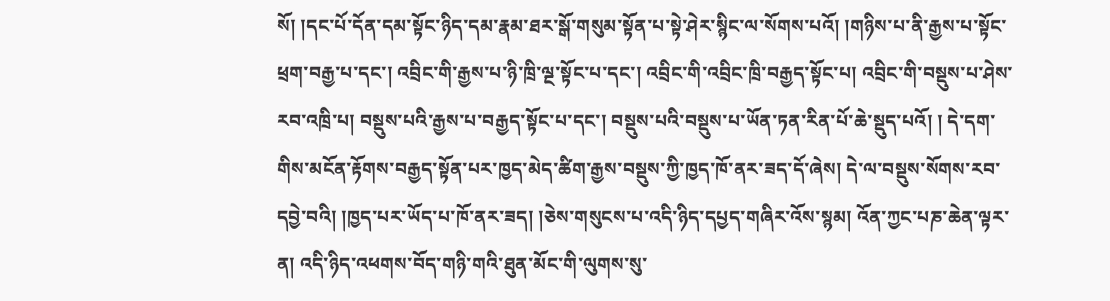སོ། །དང་པོ་དོན་དམ་སྟོང་ཉིད་དམ་རྣམ་ཐར་སྒོ་གསུམ་སྟོན་པ་སྟེ་ཤེར་སྙིང་ལ་སོགས་པའོ། །གཉིས་པ་ནི་རྒྱས་པ་སྟོང་ཕྲག་བརྒྱ་པ་དང་། འབྲིང་གི་རྒྱས་པ་ཉི་ཁྲི་ལྔ་སྟོང་པ་དང་། འབྲིང་གི་འབྲིང་ཁྲི་བརྒྱད་སྟོང་པ། འབྲིང་གི་བསྡུས་པ་ཤེས་རབ་འཁྲི་པ། བསྡུས་པའི་རྒྱས་པ་བརྒྱད་སྟོང་པ་དང་། བསྡུས་པའི་བསྡུས་པ་ཡོན་ཏན་རིན་པོ་ཆེ་སྡུད་པའོ། ། དེ་དག་གིས་མངོན་རྟོགས་བརྒྱད་སྟོན་པར་ཁྱད་མེད་ཚིག་རྒྱས་བསྡུས་ཀྱི་ཁྱད་ཁོ་ནར་ཟད་དོ་ཞེས། དེ་ལ་བསྡུས་སོགས་རབ་དབྱེ་བའི། །ཁྱད་པར་ཡོད་པ་ཁོ་ནར་ཟད། །ཅེས་གསུངས་པ་འདི་ཉིད་དཔྱད་གཞིར་འོས་སྙམ། འོན་ཀྱང་པཎ་ཆེན་ལྟར་ན། འདི་ཉིད་འཕགས་བོད་གཉི་གའི་ཐུན་མོང་གི་ལུགས་སུ་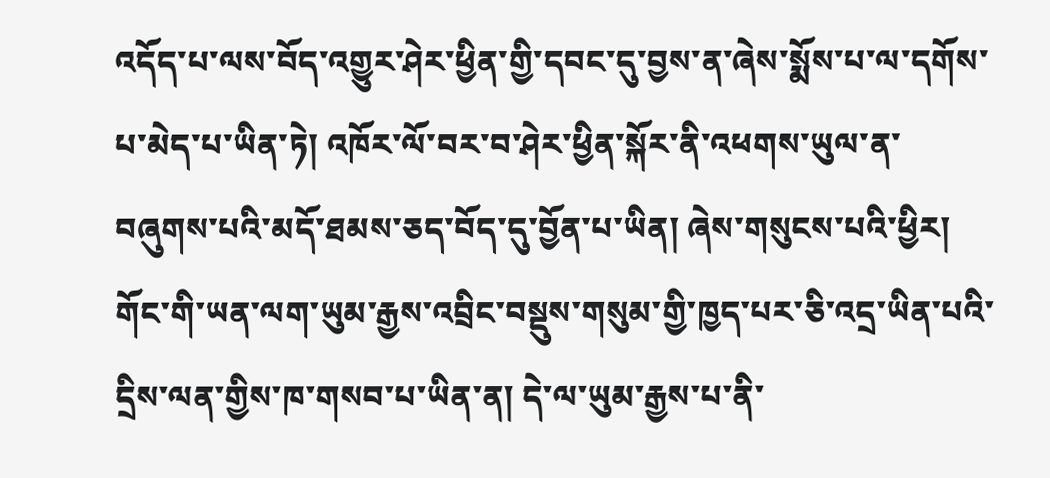འདོད་པ་ལས་བོད་འགྱུར་ཤེར་ཕྱིན་གྱི་དབང་དུ་བྱས་ན་ཞེས་སྨོས་པ་ལ་དགོས་པ་མེད་པ་ཡིན་ཏེ། འཁོར་ལོ་བར་བ་ཤེར་ཕྱིན་སྐོར་ནི་འཕགས་ཡུལ་ན་བཞུགས་པའི་མདོ་ཐམས་ཅད་བོད་དུ་བྱོན་པ་ཡིན། ཞེས་གསུངས་པའི་ཕྱིར།
གོང་གི་ཡན་ལག་ཡུམ་རྒྱས་འབྲིང་བསྡུས་གསུམ་གྱི་ཁྱད་པར་ཅི་འདྲ་ཡིན་པའི་དྲིས་ལན་གྱིས་ཁ་གསབ་པ་ཡིན་ན། དེ་ལ་ཡུམ་རྒྱས་པ་ནི་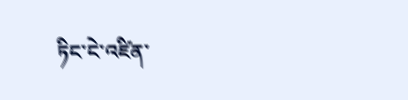ཏིང་ངེ་འཛིན་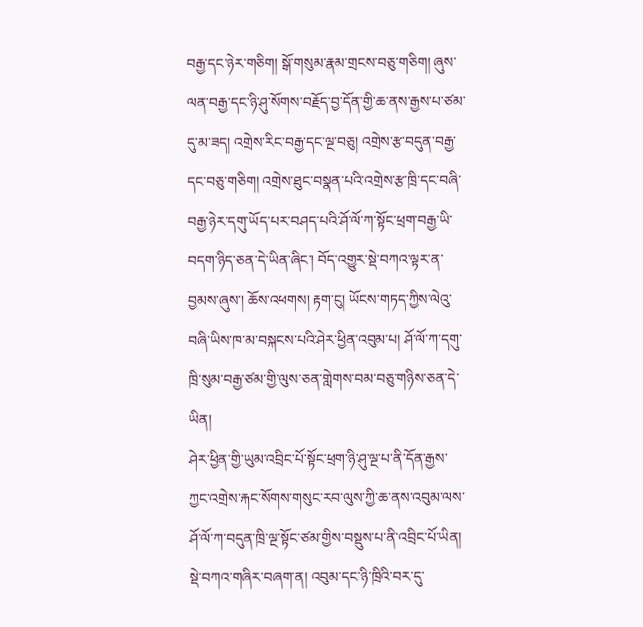བརྒྱ་དང་ཉེར་གཅིག། སྒོ་གསུམ་རྣམ་གྲངས་བཅུ་གཅིག། ཞུས་ལན་བརྒྱ་དང་ཉི་ཤུ་སོགས་བརྗོད་བྱ་དོན་གྱི་ཆ་ནས་རྒྱས་པ་ཙམ་དུ་མ་ཟད། འགྲེས་རིང་བརྒྱ་དང་ལྔ་བཅུ། འགྲེས་རྩ་བདུན་བརྒྱ་དང་བཅུ་གཅིག། འགྲེས་ཐུང་བསྣན་པའི་འགྲེས་རྩ་ཁྲི་དང་བཞི་བརྒྱ་ཉེར་དགུ་ཡོད་པར་བཤད་པའི་ཤོ་ལོ་ཀ་སྟོང་ཕྲག་བརྒྱ་ཡི་བདག་ཉིད་ཅན་དེ་ཡིན་ཞིང་། བོད་འགྱུར་སྡེ་བཀའ་ལྟར་ན་བྱམས་ཞུས་། ཆོས་འཕགས། རྟག་ངུ། ཡོངས་གཏད་ཀྱིས་ལེའུ་བཞི་ཡིས་ཁ་མ་བསྐངས་པའི་ཤེར་ཕྱིན་འབུམ་པ། ཤོ་ལོ་ཀ་དགུ་ཁྲི་སུམ་བརྒྱ་ཙམ་གྱི་ལུས་ཅན་གླེགས་བམ་བཅུ་གཉིས་ཅན་དེ་ཡིན།
ཤེར་ཕྱིན་གྱི་ཡུམ་འབྲིང་པོ་སྟོང་ཕྲག་ཉི་ཤུ་ལྔ་པ་ནི་དོན་རྒྱས་ཀྱང་འགྲེས་རྐང་སོགས་གསུང་རབ་ལུས་ཀྱི་ཆ་ནས་འབུམ་ལས་ཤོ་ལོ་ཀ་བདུན་ཁྲི་ལྔ་སྟོང་ཙམ་གྱིས་བསྡུས་པ་ནི་འབྲིང་པོ་ཡིན། སྡེ་བཀའ་གཞིར་བཞག་ན། འབུམ་དང་ཉི་ཁྲིའི་བར་དུ་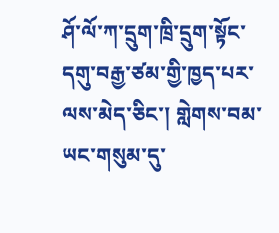ཤོ་ལོ་ཀ་དྲུག་ཁྲི་དྲུག་སྟོང་དགུ་བརྒྱ་ཙམ་གྱི་ཁྱད་པར་ལས་མེད་ཅིང་། གླེགས་བམ་ཡང་གསུམ་དུ་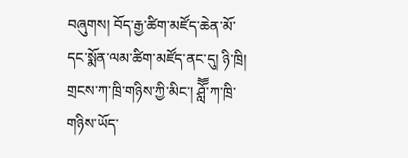བཞུགས། བོད་རྒྱ་ཚིག་མཛོད་ཆེན་མོ་དང་སྨོན་ལམ་ཚིག་མཛོད་ནང་དུ། ཉི་ཁྲི། གྲངས་ཀ་ཁྲི་གཉིས་ཀྱི་མིང་། ཤློཽ་ཀ་ཁྲི་གཉིས་ཡོད་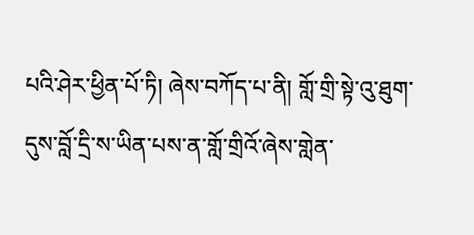པའི་ཤེར་ཕྱིན་པོ་ཏི། ཞེས་བཀོད་པ་ནི། གློ་གྲི་སྟེ་འུ་ཐུག་དུས་བློ་དྲི་ས་ཡིན་པས་ན་གློ་གྲིའོ་ཞེས་གླེན་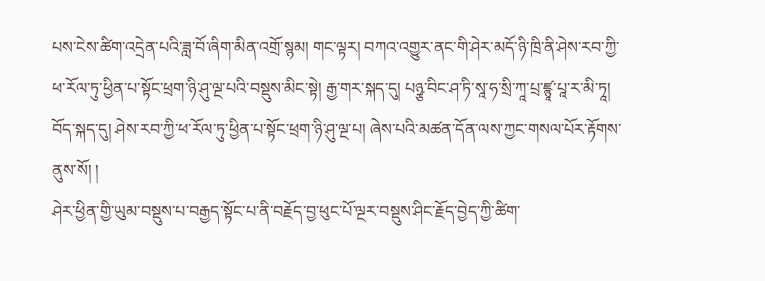པས་ངེས་ཚིག་འདྲེན་པའི་ཟླ་བོ་ཞིག་མིན་འགྲོ་སྙམ། གང་ལྟར། བཀའ་འགྱུར་ནང་གི་ཤེར་མདོ་ཉི་ཁྲི་ནི་ཤེས་རབ་ཀྱི་ཕ་རོལ་ཏུ་ཕྱིན་པ་སྟོང་ཕྲག་ཉི་ཤུ་ལྔ་པའི་བསྡུས་མིང་སྟེ། རྒྱ་གར་སྐད་དུ། པཉྩ་བིང་ཤ་ཏི་སཱ་ཧ་སྲི་ཀཱ་པྲ་ཛྙཱ་པཱ་ར་མི་ཏཱ། བོད་སྐད་དུ། ཤེས་རབ་ཀྱི་ཕ་རོལ་ཏུ་ཕྱིན་པ་སྟོང་ཕྲག་ཉི་ཤུ་ལྔ་པ། ཞེས་པའི་མཚན་དོན་ལས་ཀྱང་གསལ་པོར་རྟོགས་ནུས་སོ། །
ཤེར་ཕྱིན་གྱི་ཡུམ་བསྡུས་པ་བརྒྱད་སྟོང་པ་ནི་བརྗོད་བྱ་ཕུང་པོ་ལྔར་བསྡུས་ཤིང་རྗོད་བྱེད་ཀྱི་ཚིག་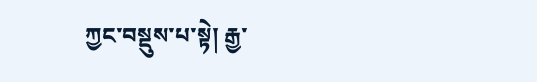ཀྱང་བསྡུས་པ་སྟེ། རྒྱ་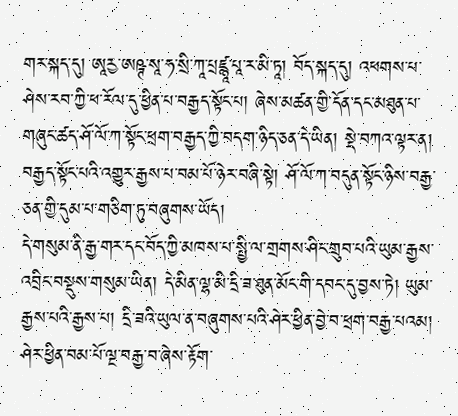གར་སྐད་དུ། ཨཱརྱ་ཨཥྚ་སཱ་ཧ་སྲི་ཀཱ་པྲཛྙཱ་པཱ་ར་མི་ཏཱ། བོད་སྐད་དུ། འཕགས་པ་ཤེས་རབ་ཀྱི་ཕ་རོལ་དུ་ཕྱིན་པ་བརྒྱད་སྟོང་པ། ཞེས་མཚན་གྱི་དོན་དང་མཐུན་པ་གཞུང་ཚད་ཤོ་ལོ་ཀ་སྟོང་ཕྲག་བརྒྱད་ཀྱི་བདག་ཉིད་ཅན་དེ་ཡིན། སྡེ་བཀའ་ལྟར་ན། བརྒྱད་སྟོང་པའི་འགྱུར་རྒྱས་པ་བམ་པོ་ཉེར་བཞི་སྟེ། ཤོ་ལོ་ཀ་བདུན་སྟོང་ཉིས་བརྒྱ་ཅན་གྱི་དུམ་པ་གཅིག་ཏུ་བཞུགས་ཡོད།
དེ་གསུམ་ནི་རྒྱ་གར་དང་བོད་ཀྱི་མཁས་པ་སྤྱི་ལ་གྲགས་ཤིང་གྲུབ་པའི་ཡུམ་རྒྱས་འབྲིང་བསྡུས་གསུམ་ཡིན། དེ་མིན་ལྷ་མི་དྲི་ཟ་ཐུན་མོང་གི་དབང་དུ་བྱས་ཏེ། ཡུམ་རྒྱས་པའི་རྒྱས་པ། དྲི་ཟའི་ཡུལ་ན་བཞུགས་པའི་ཤེར་ཕྱིན་བྱེ་བ་ཕྲག་བརྒྱ་པའམ། ཤེར་ཕྱིན་བམ་པོ་ལྔ་བརྒྱ་བ་ཞེས་རྟོག་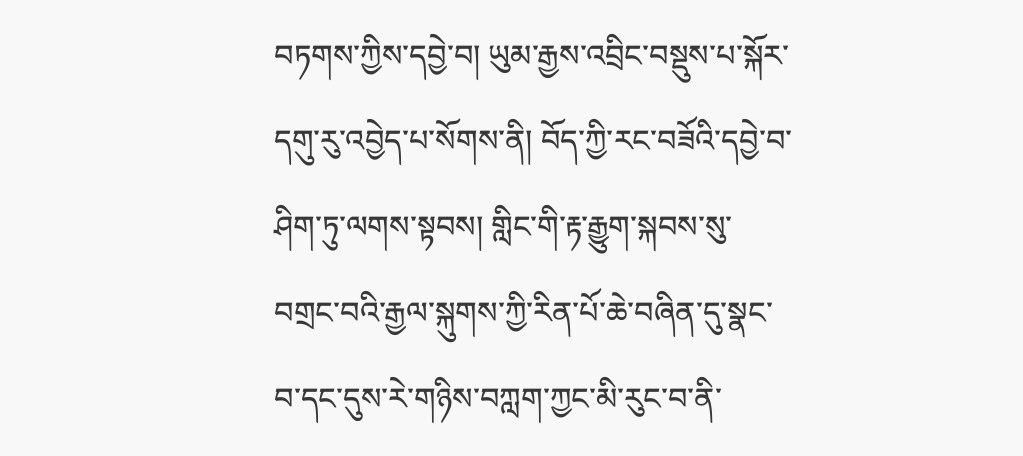བཏགས་ཀྱིས་དབྱེ་བ། ཡུམ་རྒྱས་འབྲིང་བསྡུས་པ་སྐོར་དགུ་རུ་འབྱེད་པ་སོགས་ནི། བོད་ཀྱི་རང་བཟོའི་དབྱེ་བ་ཤིག་ཏུ་ལགས་སྟབས། གླིང་གི་རྟ་རྒྱུག་སྐབས་སུ་བགྲང་བའི་རྒྱལ་སྐུགས་ཀྱི་རིན་པོ་ཆེ་བཞིན་དུ་སྣང་བ་དང་དུས་རེ་གཉིས་བཀླག་ཀྱང་མི་རུང་བ་ནི་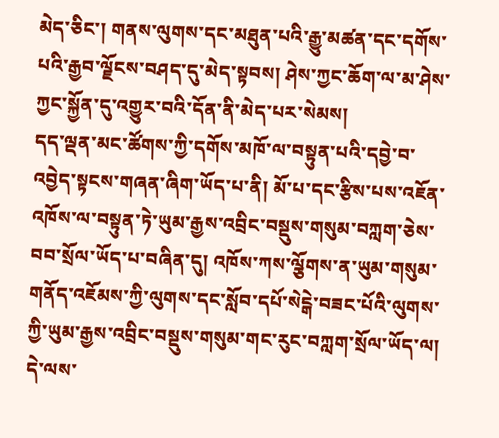མེད་ཅིང་། གནས་ལུགས་དང་མཐུན་པའི་རྒྱུ་མཚན་དང་དགོས་པའི་རྒྱབ་ལྗོངས་བཤད་དུ་མེད་སྟབས། ཤེས་ཀྱང་ཆོག་ལ་མ་ཤེས་ཀྱང་སྐྱོན་དུ་འགྱུར་བའི་དོན་ནི་མེད་པར་སེམས།
དད་ལྡན་མང་ཚོགས་ཀྱི་དགོས་མཁོ་ལ་བསྟུན་པའི་དབྱེ་བ་འབྱེད་སྟངས་གཞན་ཞིག་ཡོད་པ་ནི། མོ་པ་དང་རྩིས་པས་འཇོན་འཁོས་ལ་བསྟུན་ཏེ་ཡུམ་རྒྱས་འབྲིང་བསྡུས་གསུམ་བཀླག་ཅེས་བབ་སྲོལ་ཡོད་པ་བཞིན་དུ། འཁོས་ཀས་ལྕོགས་ན་ཡུམ་གསུམ་གནོད་འཇོམས་ཀྱི་ལུགས་དང་སློབ་དཔོ་སེངྒེ་བཟང་པོའི་ལུགས་ཀྱི་ཡུམ་རྒྱས་འབྲིང་བསྡུས་གསུམ་གང་རུང་བཀླག་སྲོལ་ཡོད་ལ། དེ་ལས་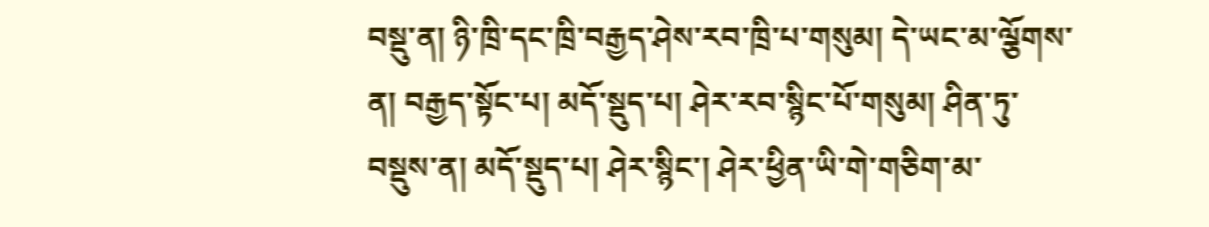བསྡུ་ན། ཉི་ཁྲི་དང་ཁྲི་བརྒྱད་ཤེས་རབ་ཁྲི་པ་གསུམ། དེ་ཡང་མ་ལྕོགས་ན། བརྒྱད་སྟོང་པ། མདོ་སྡུད་པ། ཤེར་རབ་སྙིང་པོ་གསུམ། ཤིན་ཏུ་བསྡུས་ན། མདོ་སྡུད་པ། ཤེར་སྙིང་། ཤེར་ཕྱིན་ཡི་གེ་གཅིག་མ་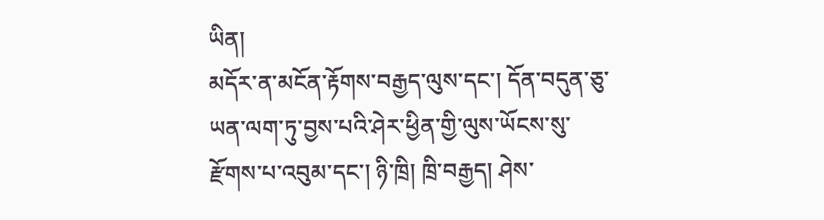ཡིན།
མདོར་ན་མངོན་རྟོགས་བརྒྱད་ལུས་དང་། དོན་བདུན་ཅུ་ཡན་ལག་ཏུ་བྱས་པའི་ཤེར་ཕྱིན་གྱི་ལུས་ཡོངས་སུ་རྫོགས་པ་འབུམ་དང་། ཉི་ཁྲི། ཁྲི་བརྒྱད། ཤེས་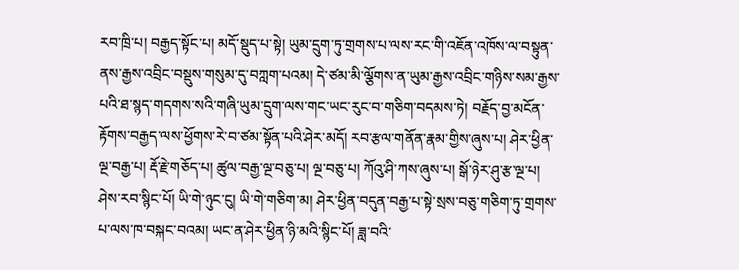རབ་ཁྲི་པ། བརྒྱད་སྟོང་པ། མདོ་སྡུད་པ་སྟེ། ཡུམ་དྲུག་ཏུ་གྲགས་པ་ལས་རང་གི་འཇོན་འཁོས་ལ་བསྟུན་ནས་རྒྱས་འབྲིང་བསྡུས་གསུམ་དུ་བཀླག་པའམ། དེ་ཙམ་མི་ལྕོགས་ན་ཡུམ་རྒྱས་འབྲིང་གཉིས་སམ་རྒྱས་པའི་ཐ་སྙད་གདགས་སའི་གཞི་ཡུམ་དྲུག་ལས་གང་ཡང་རུང་བ་གཅིག་བདམས་ཏེ། བརྗོད་བྱ་མངོན་རྟོགས་བརྒྱད་ལས་ཕྱོགས་རེ་བ་ཙམ་སྟོན་པའི་ཤེར་མདོ། རབ་རྩལ་གནོན་རྣམ་གྱིས་ཞུས་པ། ཤེར་ཕྱིན་ལྔ་བརྒྱ་པ། རྡོ་རྗེ་གཅོད་པ། ཚུལ་བརྒྱ་ལྔ་བཅུ་པ། ལྔ་བཅུ་པ། ཀོའུ་ཤི་ཀས་ཞུས་པ། སྒོ་ཉེར་ཤུ་རྩ་ལྔ་པ། ཤེས་རབ་སྙིང་པོ། ཡི་གེ་ཉུང་ངུ། ཡི་གེ་གཅིག་མ། ཤེར་ཕྱིན་བདུན་བརྒྱ་པ་སྟེ་སྲས་བཅུ་གཅིག་ཏུ་གྲགས་པ་ལས་ཁ་བསྐང་བའམ། ཡང་ན་ཤེར་ཕྱིན་ཉི་མའི་སྙིང་པོ། ཟླ་བའི་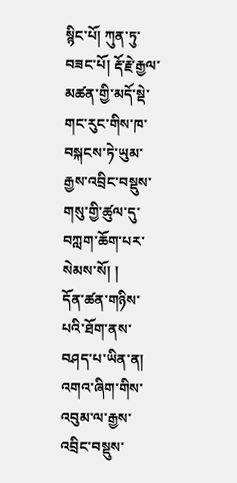སྙིང་པོ། ཀུན་ཏུ་བཟང་པོ། རྡོ་རྗེ་རྒྱལ་མཚན་གྱི་མདོ་སྡེ་གང་རུང་གིས་ཁ་བསྐངས་ཏེ་ཡུམ་རྒྱས་འབྲིང་བསྡུས་གསུ་གྱི་ཚུལ་དུ་བཀླག་ཆོག་པར་སེམས་སོ། །
དོན་ཚན་གཉིས་པའི་ཐོག་ནས་བཤད་པ་ཡིན་ན། འགའ་ཞིག་གིས་འབུམ་ལ་རྒྱས་འབྲིང་བསྡུས་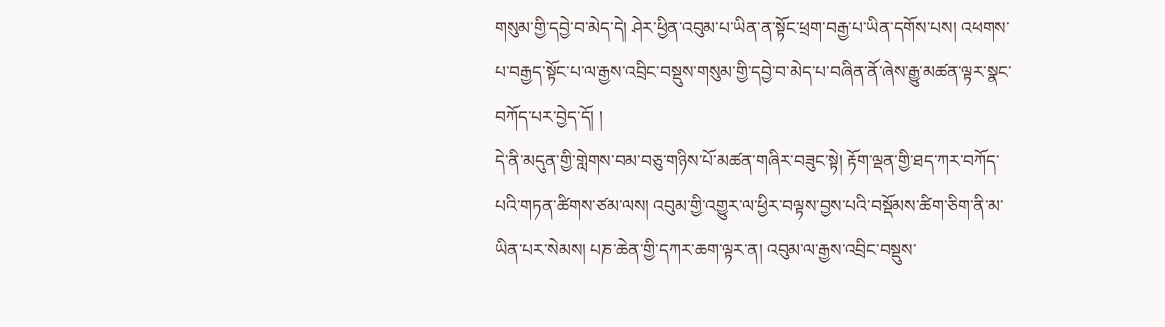གསུམ་གྱི་དབྱེ་བ་མེད་དེ། ཤེར་ཕྱིན་འབུམ་པ་ཡིན་ན་སྟོང་ཕྲག་བརྒྱ་པ་ཡིན་དགོས་པས། འཕགས་པ་བརྒྱད་སྟོང་པ་ལ་རྒྱས་འབྲིང་བསྡུས་གསུམ་གྱི་དབྱེ་བ་མེད་པ་བཞིན་ནོ་ཞེས་རྒྱུ་མཚན་ལྟར་སྣང་བཀོད་པར་བྱེད་དོ། །
དེ་ནི་མདུན་གྱི་གླེགས་བམ་བཅུ་གཉིས་པོ་མཚན་གཞིར་བཟུང་སྟེ། རྟོག་ལྡན་གྱི་ཐད་ཀར་བཀོད་པའི་གཏན་ཚིགས་ཙམ་ལས། འབུམ་གྱི་འགྱུར་ལ་ཕྱིར་བལྟས་བྱས་པའི་བསྡོམས་ཚིག་ཅིག་ནི་མ་ཡིན་པར་སེམས། པཎ་ཆེན་གྱི་དཀར་ཆག་ལྟར་ན། འབུམ་ལ་རྒྱས་འབྲིང་བསྡུས་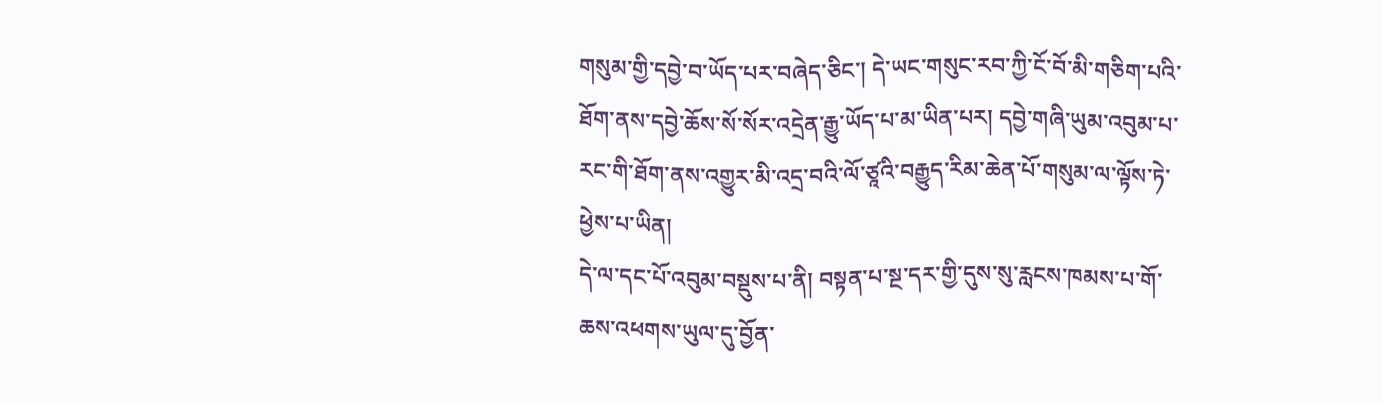གསུམ་གྱི་དབྱེ་བ་ཡོད་པར་བཞེད་ཅིང་། དེ་ཡང་གསུང་རབ་ཀྱི་ངོ་བོ་མི་གཅིག་པའི་ཐོག་ནས་དབྱེ་ཆོས་སོ་སོར་འདྲེན་རྒྱུ་ཡོད་པ་མ་ཡིན་པར། དབྱེ་གཞི་ཡུམ་འབུམ་པ་རང་གི་ཐོག་ནས་འགྱུར་མི་འདྲ་བའི་ལོ་ཙཱའི་བརྒྱུད་རིམ་ཆེན་པོ་གསུམ་ལ་ལྟོས་ཏེ་ཕྱེས་པ་ཡིན།
དེ་ལ་དང་པོ་འབུམ་བསྡུས་པ་ནི། བསྟན་པ་སྔ་དར་གྱི་དུས་སུ་རླངས་ཁམས་པ་གོ་ཆས་འཕགས་ཡུལ་དུ་བྱོན་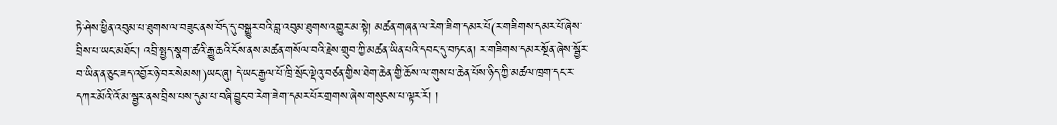ཏེ་ཤེས་ཕྱིན་འབུམ་པ་ཐུགས་ལ་བཟུང་ནས་བོད་དུ་བསྒྱུར་བའི་བླ་འབུམ་ཐུགས་འགྱུར་མ་སྟེ། མཚན་གཞན་ལ་རེག་ཟིག་དམར་པོ(ར་གཟིགས་དམར་པོ་ཞེས་བྲིས་པ་ཡང་མཐོང་། འབྲི་སྤྱད་སྣག་ཚའི་རྒྱུ་ཆའི་ངོས་ནས་མཚན་གསོལ་བའི་རྗེས་གྲུབ་ཀྱི་མཚན་ཡིན་པའི་དབང་དུ་བཏང་ན། ར་གཟིགས་དམར་སྔོན་ཞེས་སྦྱོར་བ་ཡིན་ན་ཅུང་ཟད་འབྱོར་ཉེ་བར་སེམས།)ཡང་ཞུ། དེ་ཡང་རྒྱལ་པོ་ཁྲི་སྲོང་ལྡེའུ་བཙན་གྱིས་ཐེག་ཆེན་གྱི་ཆོས་ལ་གུས་པ་ཆེན་པོས་ཉིད་ཀྱི་མཚལ་ཁྲག་དང་ར་དཀར་མོའི་འོ་མ་སྦྱར་ནས་བྲིས་པས་དུམ་པ་བཞི་བྱུང་བ་རེག་ཟེག་དམར་པོར་གྲགས་ཞེས་གསུངས་པ་ལྟར་རོ། །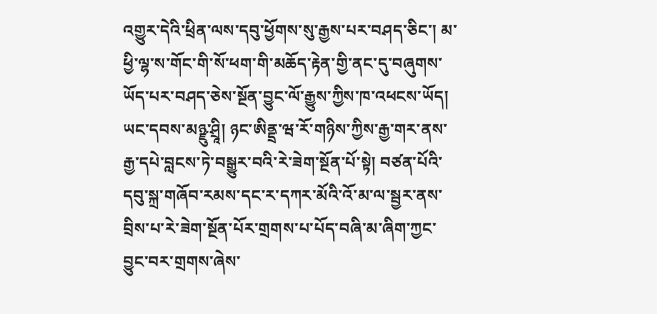འགྱུར་དེའི་ཕྲིན་ལས་དབུ་ཕྱོགས་སུ་རྒྱས་པར་བཤད་ཅིང་། མ་ཕྱི་ལྷ་ས་གོང་གི་སོ་ཕག་གི་མཆོད་རྟེན་གྱི་ནང་དུ་བཞུགས་ཡོད་པར་བཤད་ཅེས་སྔོན་བྱུང་ལོ་རྒྱུས་ཀྱིས་ཁ་འཕངས་ཡོད། ཡང་དབས་མཉྫུ་ཤྲཱི། ཉང་ཨིནྡྲ་ཝ་རོ་གཉིས་ཀྱིས་རྒྱ་གར་ནས་རྒྱ་དཔེ་བླངས་ཏེ་བསྒྱུར་བའི་རེ་ཟེག་སྔོན་པོ་སྟེ། བཙན་པོའི་དབུ་སྐྲ་གཞོབ་རམས་དང་ར་དཀར་མོའི་འོ་མ་ལ་སྦྱར་ནས་བྲིས་པ་རེ་ཟེག་སྔོན་པོར་གྲགས་པ་པོད་བཞི་མ་ཞིག་ཀྱང་བྱུང་བར་གྲགས་ཞེས་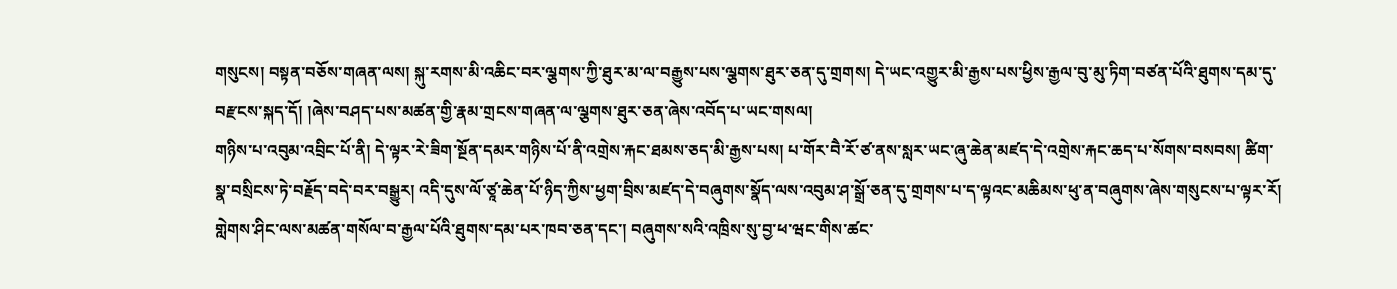གསུངས། བསྟན་བཅོས་གཞན་ལས། སྐུ་རགས་མི་འཆིང་བར་ལྕགས་ཀྱི་ཐུར་མ་ལ་བརྒྱུས་པས་ལྕགས་ཐུར་ཅན་དུ་གྲགས། དེ་ཡང་འགྱུར་མི་རྒྱས་པས་ཕྱིས་རྒྱལ་བུ་མུ་ཏིག་བཙན་པོའི་ཐུགས་དམ་དུ་བརྫངས་སྐད་དོ། །ཞེས་བཤད་པས་མཚན་གྱི་རྣམ་གྲངས་གཞན་ལ་ལྕགས་ཐུར་ཅན་ཞེས་འབོད་པ་ཡང་གསལ།
གཉིས་པ་འབུམ་འབྲིང་པོ་ནི། དེ་ལྟར་རེ་ཟིག་སྔོན་དམར་གཉིས་པོ་ནི་འགྲེས་རྐང་ཐམས་ཅད་མི་རྒྱས་པས། པ་གོར་བཻ་རོ་ཙ་ནས་སླར་ཡང་ཞུ་ཆེན་མཛད་དེ་འགྲེས་རྐང་ཆད་པ་སོགས་བསབས། ཚིག་སྣ་བསྲིངས་ཏེ་བརྗོད་བདེ་བར་བསྒྱུར། འདི་དུས་ལོ་ཙཱ་ཆེན་པོ་ཉིད་ཀྱིས་ཕྱག་བྲིས་མཛད་དེ་བཞུགས་སྣོད་ལས་འབུམ་ཤ་སྒྲོ་ཅན་དུ་གྲགས་པ་ད་ལྟའང་མཆིམས་ཕུ་ན་བཞུགས་ཞེས་གསུངས་པ་ལྟར་རོ། གླེགས་ཤིང་ལས་མཚན་གསོལ་བ་རྒྱལ་པོའི་ཐུགས་དམ་པར་ཁབ་ཅན་དང་། བཞུགས་སའི་འཁྲིས་སུ་བྱ་ཕ་ཝང་གིས་ཚང་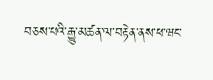བཅས་པའི་རྒྱུ་མཚན་ལ་བརྟེན་ནས་ཕ་ཝང་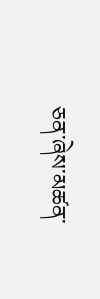ཅན་ཞེས་མཚན་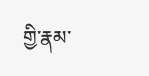གྱི་རྣམ་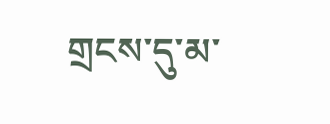གྲངས་དུ་མ་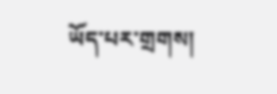ཡོད་པར་གྲགས།